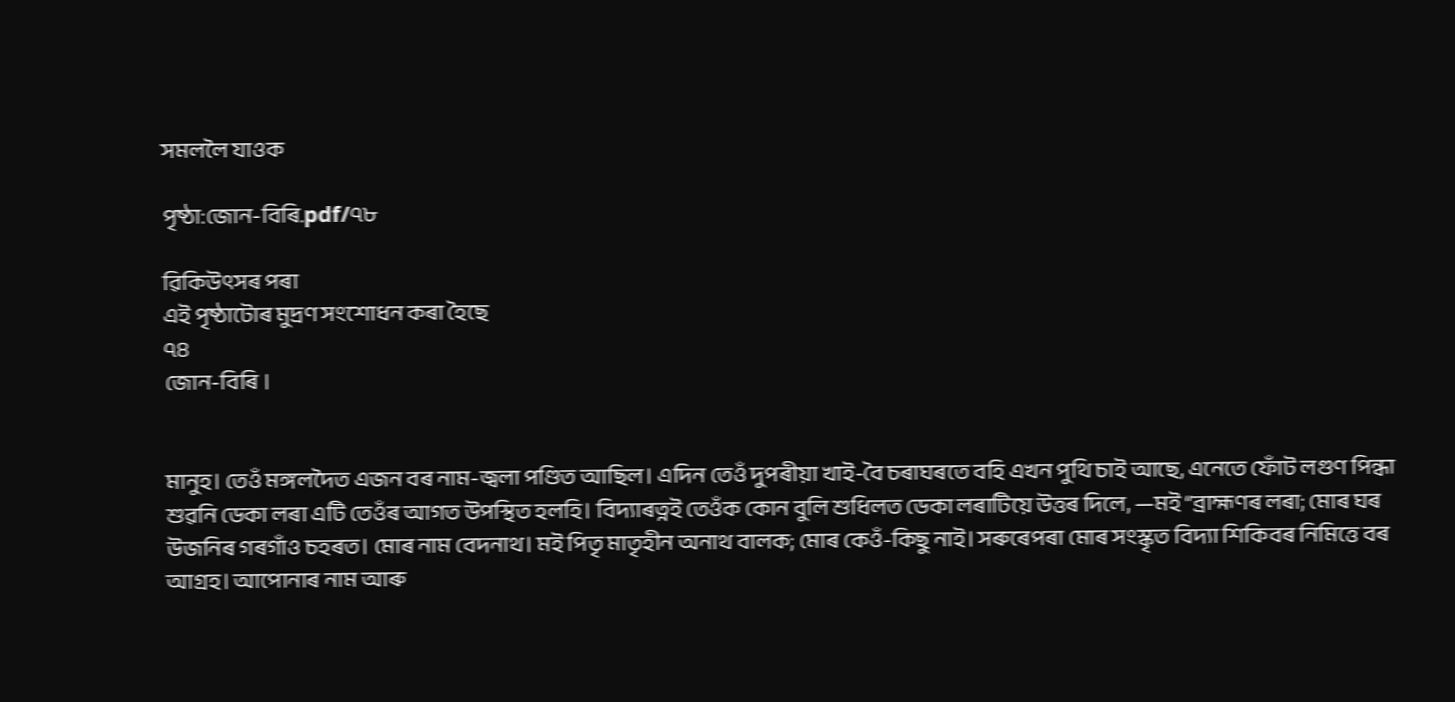সমললৈ যাওক

পৃষ্ঠা:জোন-বিৰি.pdf/৭৮

ৱিকিউৎসৰ পৰা
এই পৃষ্ঠাটোৰ মুদ্ৰণ সংশোধন কৰা হৈছে
৭৪
জোন-বিৰি ।


মানুহ। তেওঁ মঙ্গলদৈত এজন বৰ নাম-জ্বলা পণ্ডিত আছিল। এদিন তেওঁ দুপৰীয়া খাই-বৈ চৰাঘৰতে বহি এখন পুথি চাই আছে, এনেতে ফোঁট লগুণ পিন্ধা শুৱনি ডেকা লৰা এটি তেওঁৰ আগত উপস্থিত হলহি। বিদ্যাৰত্নই তেওঁক কোন বুলি শুধিলত ডেকা লৰাটিয়ে উত্তৰ দিলে, —মই “ব্ৰাহ্মণৰ লৰা; মোৰ ঘৰ উজনিৰ গৰগাঁও চহৰত। মোৰ নাম বেদনাথ। মই পিতৃ মাতৃহীন অনাথ বালক; মোৰ কেওঁ-কিছু নাই। সৰুৰেপৰা মোৰ সংস্কৃত বিদ্যা শিকিবৰ নিমিত্তে বৰ আগ্ৰহ। আপোনাৰ নাম আৰু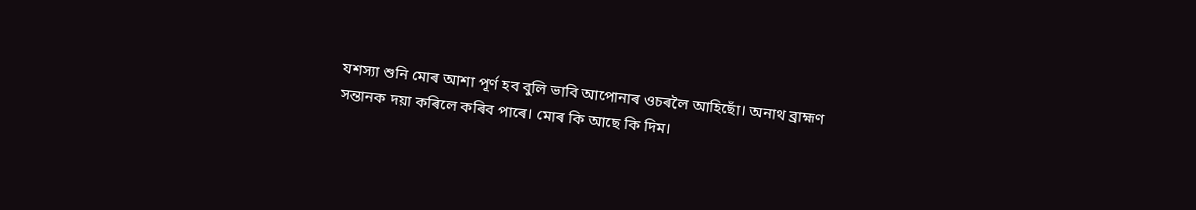যশস্যা শুনি মোৰ আশা পূৰ্ণ হব বুলি ভাবি আপোনাৰ ওচৰলৈ আহিছোঁ। অনাথ ব্ৰাহ্মণ সন্তানক দয়া কৰিলে কৰিব পাৰে। মোৰ কি আছে কি দিম।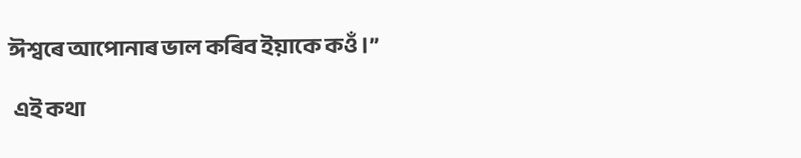ঈশ্বৰে আপোনাৰ ভাল কৰিব ইয়াকে কওঁ।”

 এই কথা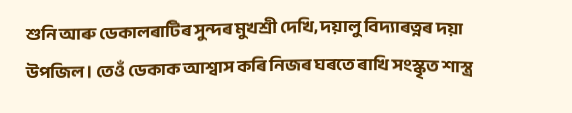শুনি আৰু ডেকালৰাটিৰ সুন্দৰ মুখশ্ৰী দেখি, দয়ালু বিদ্যাৰত্নৰ দয়া উপজিল। তেওঁ ডেকাক আশ্বাস কৰি নিজৰ ঘৰতে ৰাখি সংস্কৃত শাস্ত্ৰ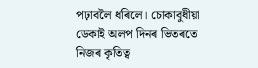পঢ়াবলৈ ধৰিলে। চোকাবুধীয়া ডেকাই অলপ দিনৰ ভিতৰতে নিজৰ কৃতিত্ব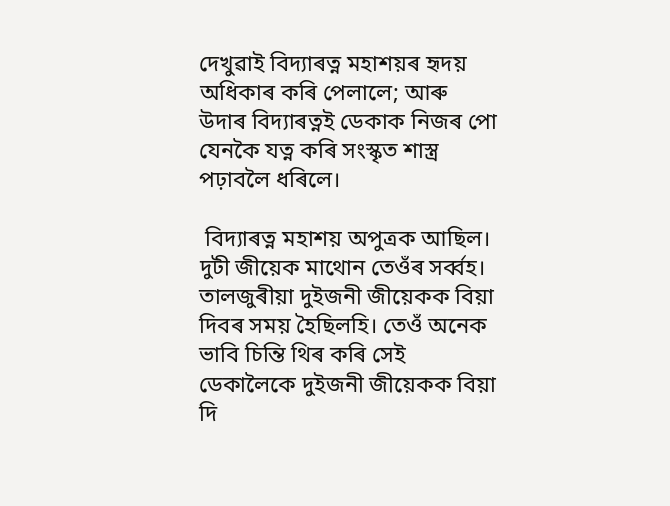দেখুৱাই বিদ্যাৰত্ন মহাশয়ৰ হৃদয় অধিকাৰ কৰি পেলালে; আৰু উদাৰ বিদ্যাৰত্নই ডেকাক নিজৰ পো যেনকৈ যত্ন কৰি সংস্কৃত শাস্ত্ৰ পঢ়াবলৈ ধৰিলে।

 বিদ্যাৰত্ন মহাশয় অপুত্ৰক আছিল। দুটী জীয়েক মাথোন তেওঁৰ সৰ্ব্বহ। তালজুৰীয়া দুইজনী জীয়েকক বিয়া দিবৰ সময় হৈছিলহি। তেওঁ অনেক ভাবি চিন্তি থিৰ কৰি সেই ডেকালৈকে দুইজনী জীয়েকক বিয়া দি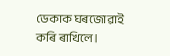ডেকাক ঘৰজোৱাই কৰি ৰাখিলে।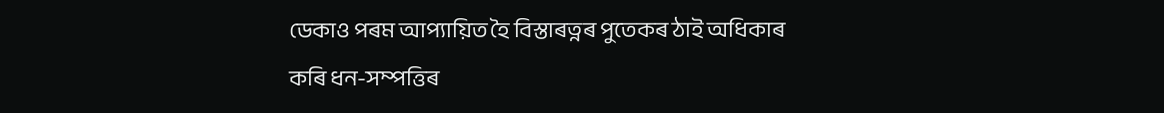ডেকাও পৰম আপ্যায়িত হৈ বিস্তাৰত্নৰ পুতেকৰ ঠাই অধিকাৰ কৰি ধন-সম্পত্তিৰ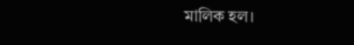মালিক হল।